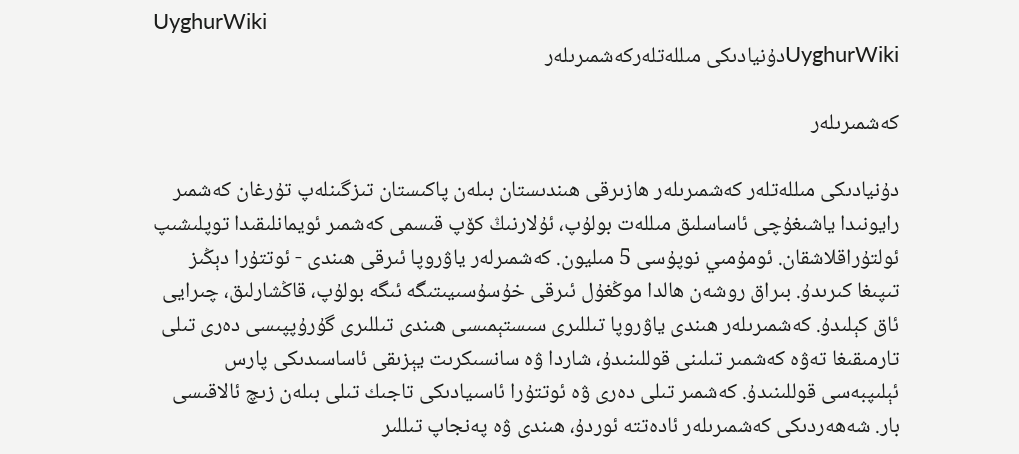UyghurWiki
UyghurWikiدۇنيادىكى مىللەتلەركەشمىرىلەر

كەشمىرىلەر

دۇنيادىكى مىللەتلەر كەشمىرىلەر ھازىرقى ھىندىستان بىلەن پاكىستان تىزگىنلەپ تۇرغان كەشمىر رايونىدا ياشىغۇچى ئاساسلىق مىللەت بولۇپ، ئۇلارنىڭ كۆپ قىسمى كەشمىر ئويمانلىقىدا توپلىشىپ ئولتۇراقلاشقان. ئومۇمىي نوپۇسى 5 مىليون. كەشمىرلەر ياۋروپا ئىرقى ھىندى - ئوتتۇرا دېڭىز تىپىغا كىرىدۇ. بىراق روشەن ھالدا موڭغۇل ئىرقى خۇسۇسىيىتىگە ئىگە بولۇپ، قاڭشارلىق، چىرايى ئاق كېلىدۇ. كەشمىرىلەر ھىندى ياۋروپا تىللىرى سىستېمىسى ھىندى تىللىرى گۇرۇپپىسى دەرى تىلى تارمىقىغا تەۋە كەشمىر تىلىنى قوللىنىدۇ، شاردا ۋە سانسىكرىت يېزىقى ئاساسىدىكى پارس ئېلىپبەسى قوللىنىدۇ. كەشمىر تىلى دەرى ۋە ئوتتۇرا ئاسىيادىكى تاجىك تىلى بىلەن زىچ ئالاقىسى بار. شەھەردىكى كەشمىرىلەر ئادەتتە ئوردۇ، ھىندى ۋە پەنجاپ تىللىر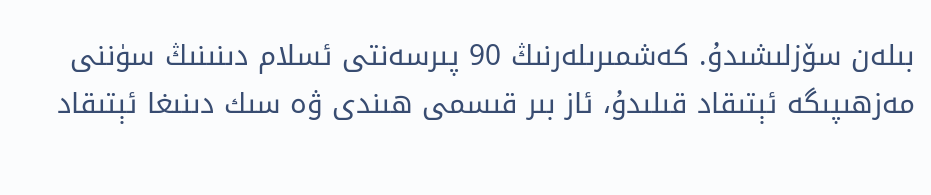بىلەن سۆزلىشىدۇ. كەشمىرىلەرنىڭ 90 پىرسەنتى ئسلام دىنىنىڭ سۈننى مەزھىپىگە ئېتىقاد قىلىدۇ، ئاز بىر قىسمى ھىندى ۋە سىك دىنىغا ئېتىقاد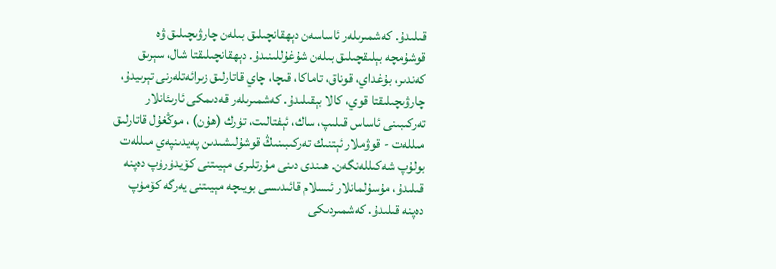قىلىدۇ. كەشمىرىلەر ئاساسەن دېھقانچىلىق بىلەن چارۋىچىلىق ۋە قوشۇمچە بېلىقچىلىق بىلەن شۇغۇللىنىدۇ. دېھقانچىلىقتا شال، سېرىق كەندىر، بۇغداي، قوناق، تاماكا، قىچا، چاي قاتارلىق زىرائەتلەرنى تېرىيدۇ، چارۋىچىلىقتا قوي، كالا بېقىلىدۇ. كەشمىرىلەر قەدىمكى ئارىئانلار تەركىبىنى ئاساس قىلىپ، ساك، ئېفتالىت، تۈرك (ھۇن) ، موڭغۇل قاتارلىق مىللەت - قوۋملار ئېتنىك تەركىبىنىڭ قوشۇلىشىدىن پەيدىنپەي مىللەت بولۇپ شەكىللەنگەن. ھىندى دىنى مۇرتلىرى مېيىتنى كۆيدۈرۈپ دەپنە قىلىدۇ، مۇسۇلمانلار ئىسلام قائىدىسى بويىچە مېيىتنى يەرگە كۆمۈپ دەپنە قىلىدۇ. كەشمىردىكى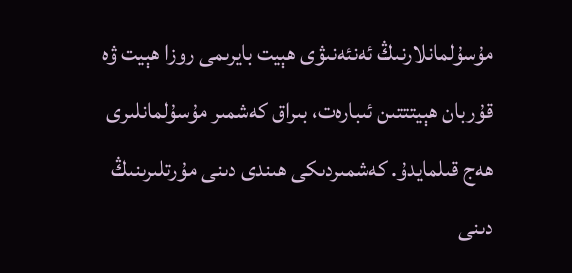مۇسۇلمانلارنىڭ ئەنئەنىۋى ھېيت بايرىمى روزا ھېيت ۋە قۇربان ھېيتتتىن ئىبارەت، بىراق كەشمىر مۇسۇلمانلىرى ھەج قىلمايدۇ. كەشمىردىكى ھىندى دىنى مۇرتلىرىنىڭ دىنى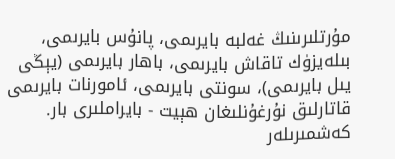مۇرتلىرىنىڭ غەلبە بايرىمى، پانۇس بايرىمى، بىلەيزۈك تاقاش بايرىمى، باھار بايرىمى (يېڭى يىل بايرىمى)، سونتى بايرىمى، ئامورنات بايرىمى قاتارلىق نۇرغۇنلىغان ھېيت - بايراملىرى بار. كەشمىرىلەر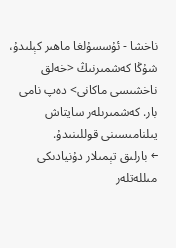ناخشا - ئۇسسۇلغا ماھىر كېلىدۇ، شۇڭا كەشمىرنىڭ <خەلق ناخشىسى ماكانى> دەپ نامى بار. كەشمىرىلەر سايتاش يىلنامىسىنى قوللىنىدۇ.
← بارلىق تېمىلار دۇنيادىكى مىللەتلەر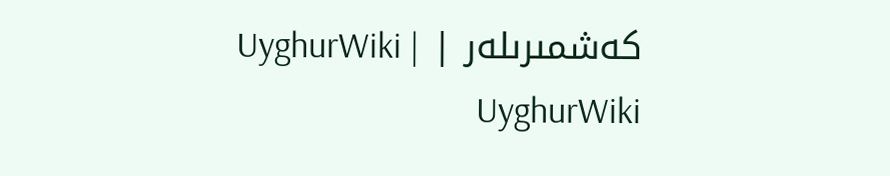كەشمىرىلەر | UyghurWiki | UyghurWiki